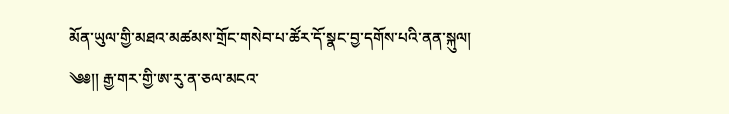མོན་ཡུལ་གྱི་མཐའ་མཚམས་གྲོང་གསེབ་པ་ཚོར་དོ་སྣང་བྱ་དགོས་པའི་ནན་སྐུལ།
༄༅།། རྒྱ་གར་གྱི་ཨ་རུ་ན་ཅལ་མངའ་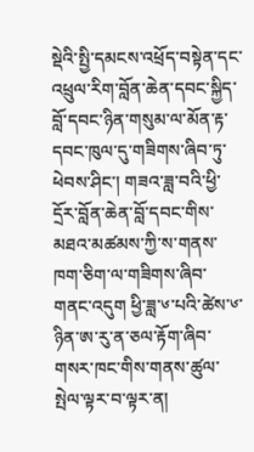སྡེའི་སྤྱི་དམངས་འཕྲོད་བསྟེན་དང་འཕྲུལ་རིག་བློན་ཆེན་དབང་སྐྱིད་བློ་དབང་ཉིན་གསུམ་ལ་མོན་རྟ་དབང་ཁུལ་དུ་གཟིགས་ཞིབ་ཏུ་ཕེབས་ཤིང་། གཟའ་ཟླ་བའི་ཕྱི་དྲོར་བློན་ཆེན་བློ་དབང་གིས་མཐའ་མཚམས་ཀྱི་ས་གནས་ཁག་ཅིག་ལ་གཟིགས་ཞིབ་གནང་འདུག ཕྱི་ཟླ་༦་པའི་ཚེས་༦་ཉིན་ཨ་རུ་ན་ཅལ་རྟོག་ཞིབ་གསར་ཁང་གིས་གནས་ཚུལ་སྤེལ་ལྟར་བ་ལྟར་ན།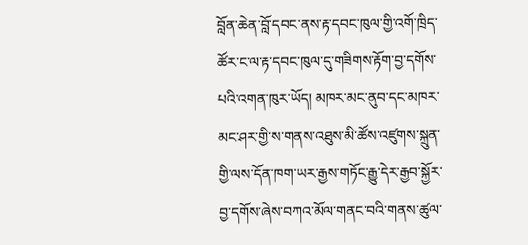བློན་ཆེན་བློ་དབང་ནས་རྟ་དབང་ཁུལ་གྱི་འགོ་ཁྲིད་ཚོར་ང་ལ་རྟ་དབང་ཁུལ་དུ་གཟིགས་རྟོག་བྱ་དགོས་པའི་འགན་ཁུར་ཡོད། མཁར་མང་ནུབ་དང་མཁར་མང་ཤར་གྱི་ས་གནས་འཐུས་མི་ཚོས་འཛུགས་སྐྲུན་གྱི་ལས་དོན་ཁག་ཡར་རྒྱས་གཏོང་རྒྱུ་དེར་རྒྱབ་སྐྱོར་བྱ་དགོས་ཞེས་བཀའ་མོལ་གནང་བའི་གནས་ཚུལ་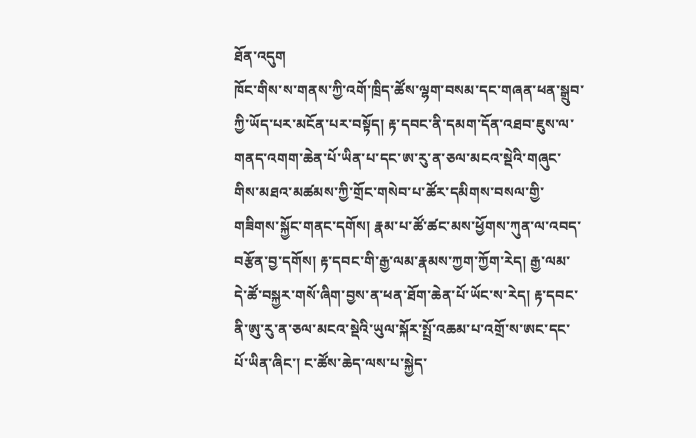ཐོན་འདུག
ཁོང་གིས་ས་གནས་ཀྱི་འགོ་ཁྲིད་ཚོས་ལྷག་བསམ་དང་གཞན་ཕན་སྒྲུབ་ཀྱི་ཡོད་པར་མངོན་པར་བསྟོད། རྟ་དབང་ནི་དམག་དོན་འཐབ་ཇུས་ལ་གནད་འགག་ཆེན་པོ་ཡིན་པ་དང་ཨ་རུ་ན་ཅལ་མངའ་སྡེའི་གཞུང་གིས་མཐའ་མཚམས་ཀྱི་གྲོང་གསེབ་པ་ཚོར་དམིགས་བསལ་གྱི་གཟིགས་སྐྱོང་གནང་དགོས། རྣམ་པ་ཚོ་ཚང་མས་ཕྱོགས་ཀུན་ལ་འབད་བརྩོན་བྱ་དགོས། རྟ་དབང་གི་རྒྱ་ལམ་རྣམས་ཀྱག་ཀྱོག་རེད། རྒྱ་ལམ་དེ་ཚོ་བསྐྱར་གསོ་ཞིག་བྱས་ན་ཕན་ཐོག་ཆེན་པོ་ཡོང་ས་རེད། རྟ་དབང་ནི་ཨུ་རུ་ན་ཅལ་མངའ་སྡེའི་ཡུལ་སྐོར་སྤྲོ་འཆམ་པ་འགྲོ་ས་ཨང་དང་པོ་ཡིན་ཞིང་། ང་ཚོས་ཆེད་ལས་པ་སྐྱེད་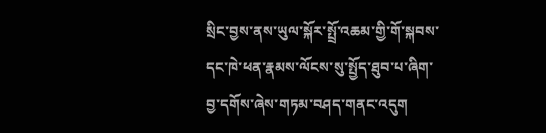སྲིང་བྱས་ནས་ཡུལ་སྐོར་སྤྲོ་འཆམ་གྱི་གོ་སྐབས་དང་ཁེ་ཕན་རྣམས་ལོངས་སུ་སྤྱོད་ཐུབ་པ་ཞིག་བྱ་དགོས་ཞེས་གཏམ་བཤད་གནང་འདུག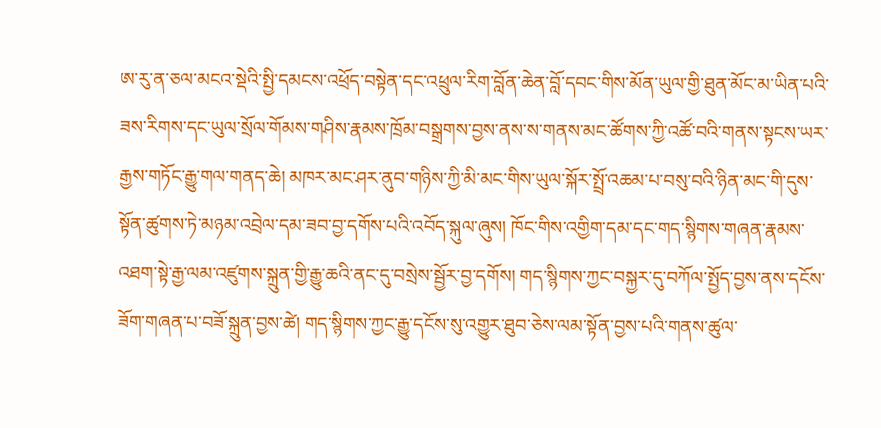ཨ་རུ་ན་ཅལ་མངའ་སྡེའི་སྤྱི་དམངས་འཕྲོད་བསྟེན་དང་འཕྲུལ་རིག་བློན་ཆེན་བློ་དབང་གིས་མོན་ཡུལ་གྱི་ཐུན་མོང་མ་ཡིན་པའི་ཟས་རིགས་དང་ཡུལ་སྲོལ་གོམས་གཤིས་རྣམས་ཁྲོམ་བསྒྲགས་བྱས་ནས་ས་གནས་མང་ཚོགས་ཀྱི་འཚོ་བའི་གནས་སྟངས་ཡར་རྒྱས་གཏོང་རྒྱུ་གལ་གནད་ཆེ། མཁར་མང་ཤར་ནུབ་གཉིས་ཀྱི་མི་མང་གིས་ཡུལ་སྐོར་སྤྲོ་འཆམ་པ་བསུ་བའི་ཉིན་མང་གི་དུས་སྟོན་ཚུགས་ཏེ་མཉམ་འབྲེལ་དམ་ཟབ་བྱ་དགོས་པའི་འབོད་སྐུལ་ཞུས། ཁོང་གིས་འགྱིག་དམ་དང་གད་སྙིགས་གཞན་རྣམས་འཐག་སྟེ་རྒྱ་ལམ་འཛུགས་སྐྲུན་གྱི་རྒྱུ་ཆའི་ནང་དུ་བསྲེས་སྦྱོར་བྱ་དགོས། གད་སྙིགས་ཀྱང་བསྐྱར་དུ་བཀོལ་སྤྱོད་བྱས་ནས་དངོས་ཟོག་གཞན་པ་བཟོ་སྐྲུན་བྱས་ཚེ། གད་སྙིགས་ཀྱང་རྒྱུ་དངོས་སུ་འགྱུར་ཐུབ་ཅེས་ལམ་སྟོན་བྱས་པའི་གནས་ཚུལ་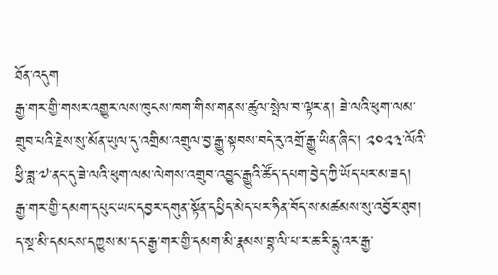ཐོན་འདུག
རྒྱ་གར་གྱི་གསར་འགྱུར་ལས་ཁུངས་ཁག་གིས་གནས་ཚུལ་སྤེལ་བ་ལྟར་ན། ཟེ་ལའི་ཕུག་ལམ་གྲུབ་པའི་རྗེས་སུ་མོན་ཡུལ་དུ་འགྲིམ་འགྲུལ་བྱ་རྒྱུ་སྟབས་བདེ་རུ་འགྲོ་རྒྱུ་ཡིན་ཞིང་། ༢༠༢༣་ལོའི་ཕྱི་ཟླ་༧་ནང་དུ་ཟེ་ལའི་ཕུག་ལམ་ལེགས་འགྲུབ་འབྱུང་རྒྱུའི་ཚོད་དཔག་བྱེད་ཀྱི་ཡོད་པར་མ་ཟད། རྒྱ་གར་གྱི་དམག་དཔུང་ཡང་དབྱར་དགུན་སྟོན་དཔྱིད་མེད་པར་ཧིན་བོད་ས་མཚམས་སུ་འབྱོར་ཐུབ། ད་སྔ་མི་དམངས་དཀྱུས་མ་དང་རྒྱ་གར་གྱི་དམག་མི་རྣམས་བྷ་ལི་པ་ར་ཆ་རི་དྷུ་འར་རྒྱ་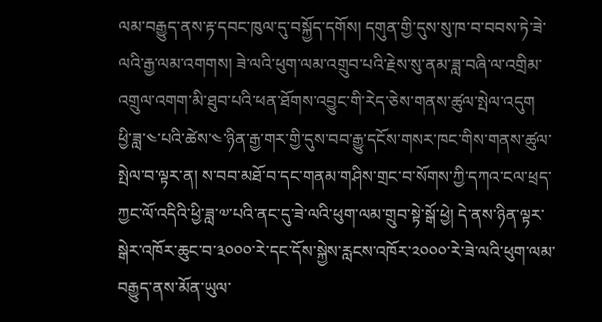ལམ་བརྒྱུད་ནས་རྟ་དབང་ཁུལ་དུ་བསྐྱོད་དགོས། དགུན་གྱི་དུས་སུ་ཁ་བ་བབས་ཏེ་ཟེ་ལའི་རྒྱ་ལམ་འགགས། ཟེ་ལའི་ཕུག་ལམ་འགྲུབ་པའི་རྗེས་སུ་ནམ་ཟླ་བཞི་ལ་འགྲིམ་འགྲུལ་འགག་མི་ཐུབ་པའི་ཕན་ཐོགས་འབྱུང་གི་རེད་ཅེས་གནས་ཚུལ་སྤེལ་འདུག
ཕྱི་ཟླ་༤་པའི་ཚེས་༤་ཉིན་རྒྱ་གར་གྱི་དུས་བབ་རྒྱུ་དངོས་གསར་ཁང་གིས་གནས་ཚུལ་སྤེལ་བ་ལྟར་ན། ས་བབ་མཐོ་བ་དང་གནམ་གཤིས་གྲང་བ་སོགས་ཀྱི་དཀའ་ངལ་ཕྲད་ཀྱང་ལོ་འདིའི་ཕྱི་ཟླ་༧་པའི་ནང་དུ་ཟེ་ལའི་ཕུག་ལམ་གྲུབ་སྟེ་སྒོ་ཕྱེ། དེ་ནས་ཉིན་ལྟར་སྒེར་འཁོར་ཆུང་བ་༣༠༠༠་རེ་དང་དོས་སྐྱེས་རླངས་འཁོར་༢༠༠༠་རེ་ཟེ་ལའི་ཕུག་ལམ་བརྒྱུད་ནས་མོན་ཡུལ་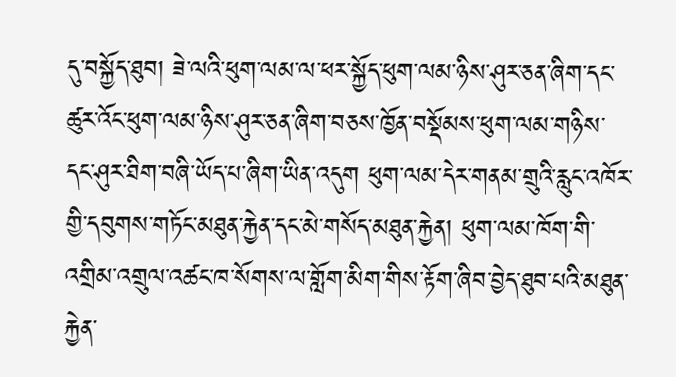དུ་བསྐྱོད་ཐུབ། ཟེ་ལའི་ཕུག་ལམ་ལ་ཕར་སྐྱོད་ཕུག་ལམ་ཉིས་ཤུར་ཅན་ཞིག་དང་ཚུར་འོང་ཕུག་ལམ་ཉིས་ཤུར་ཅན་ཞིག་བཅས་ཁྱོན་བསྡོམས་ཕུག་ལམ་གཉིས་དང་ཤུར་ཐིག་བཞི་ཡོད་པ་ཞིག་ཡིན་འདུག ཕུག་ལམ་དེར་གནམ་གྲུའི་རླུང་འཁོར་གྱི་དབུགས་གཏོང་མཐུན་རྐྱེན་དང་མེ་གསོད་མཐུན་རྐྱེན། ཕུག་ལམ་ཁོག་གི་འགྲིམ་འགྲུལ་འཚང་ཁ་སོགས་ལ་གློག་མིག་གིས་རྟོག་ཞིབ་བྱེད་ཐུབ་པའི་མཐུན་རྐྱེན་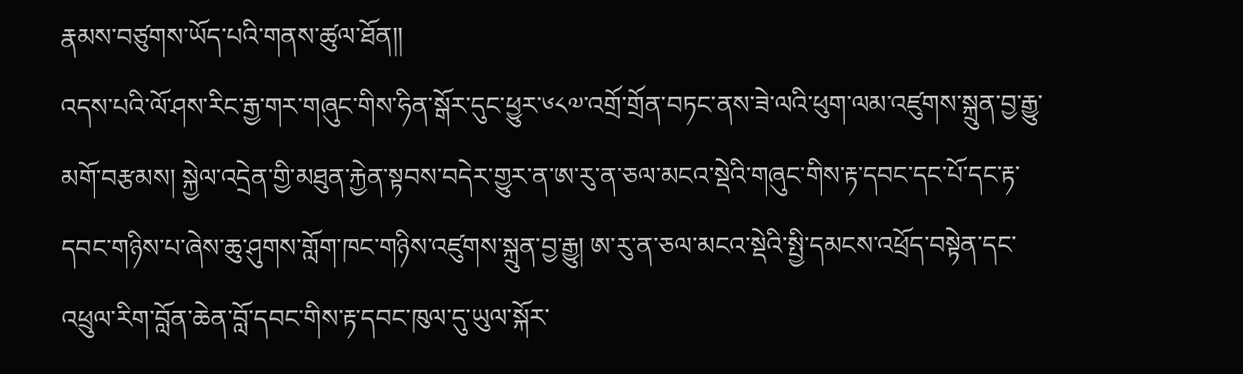རྣམས་བཙུགས་ཡོད་པའི་གནས་ཚུལ་ཐོན།།
འདས་པའི་ལོ་ཤས་རིང་རྒྱ་གར་གཞུང་གིས་ཧིན་སྒོར་དུང་ཕྱུར་༦༨༧་འགྲོ་གྲོན་བཏང་ནས་ཟེ་ལའི་ཕུག་ལམ་འཛུགས་སྐྲུན་བྱ་རྒྱུ་མགོ་བརྩམས། སྐྱེལ་འདྲེན་གྱི་མཐུན་རྐྱེན་སྟབས་བདེར་གྱུར་ན་ཨ་རུ་ན་ཅལ་མངའ་སྡེའི་གཞུང་གིས་རྟ་དབང་དང་པོ་དང་རྟ་དབང་གཉིས་པ་ཞེས་ཆུ་ཤུགས་གློག་ཁང་གཉིས་འཛུགས་སྐྲུན་བྱ་རྒྱུ། ཨ་རུ་ན་ཅལ་མངའ་སྡེའི་སྤྱི་དམངས་འཕྲོད་བསྟེན་དང་འཕྲུལ་རིག་བློན་ཆེན་བློ་དབང་གིས་རྟ་དབང་ཁུལ་དུ་ཡུལ་སྐོར་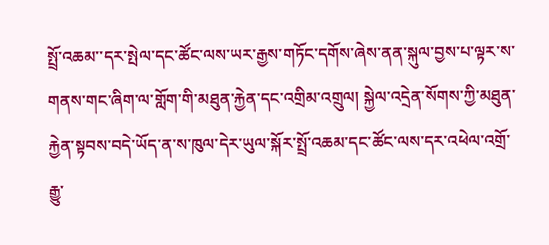སྤྲོ་འཆམ་་དར་སྤེལ་དང་ཚོང་ལས་ཡར་རྒྱས་གཏོང་དགོས་ཞེས་ནན་སྐུལ་བྱས་པ་ལྟར་ས་གནས་གང་ཞིག་ལ་གློག་གི་མཐུན་རྐྱེན་དང་འགྲིམ་འགྲུལ། སྐྱེལ་འདྲེན་སོགས་ཀྱི་མཐུན་རྐྱེན་སྟབས་བདེ་ཡོད་ན་ས་ཁུལ་དེར་ཡུལ་སྐོར་སྤྲོ་འཆམ་དང་ཚོང་ལས་དར་འཕེལ་འགྲོ་རྒྱུ་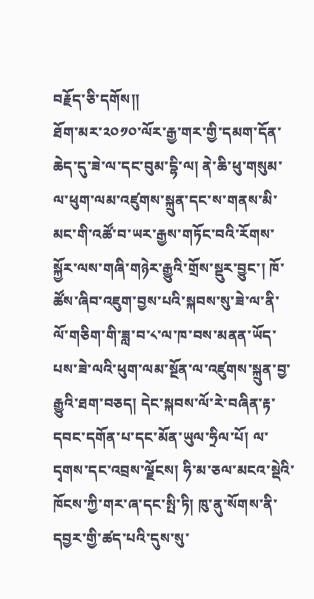བརྗོད་ཅི་དགོས།།
ཐོག་མར་༢༠༡༠་ལོར་རྒྱ་གར་གྱི་དམག་དོན་ཆེད་དུ་ཟེ་ལ་དང་བུམ་དྷི་ལ། ནེ་ཆི་ཕུ་གསུམ་ལ་ཕུག་ལམ་འཛུགས་སྐྲུན་དང་ས་གནས་མི་མང་གི་འཚོ་བ་ཡར་རྒྱས་གཏོང་བའི་རོགས་སྐྱོར་ལས་གཞི་གཉེར་རྒྱུའི་གྲོས་སྡུར་བྱུང་། ཁོ་ཚོས་ཞིབ་འཇུག་བྱས་པའི་སྐབས་སུ་ཟེ་ལ་ནི་ལོ་གཅིག་གི་ཟླ་བ་༨་ལ་ཁ་བས་མནན་ཡོད་པས་ཟེ་ལའི་ཕུག་ལམ་སྔོན་ལ་འཛུགས་སྐྲུན་བྱ་རྒྱུའི་ཐག་བཅད། དེང་སྐབས་ལོ་རེ་བཞིན་རྟ་དབང་དགོན་པ་དང་མོན་ཡུལ་ཧྲིལ་པོ། ལ་དྭགས་དང་འབྲས་ལྗོངས། ཧི་མ་ཅལ་མངའ་སྡེའི་ཁོངས་ཀྱི་གར་ཞ་དང་སྤི་ཏི། ཁུ་ནུ་སོགས་ནི་དབྱར་གྱི་ཚད་པའི་དུས་སུ་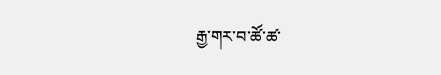རྒྱ་གར་བ་ཚོ་ཚ་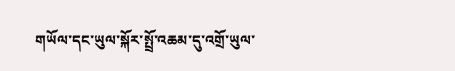གཡོལ་དང་ཡུལ་སྐོར་སྤྲོ་འཆམ་དུ་འགྲོ་ཡུལ་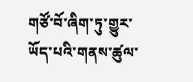གཙོ་བོ་ཞིག་ཏུ་གྱུར་ཡོད་པའི་གནས་ཚུལ་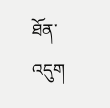ཐོན་འདུག